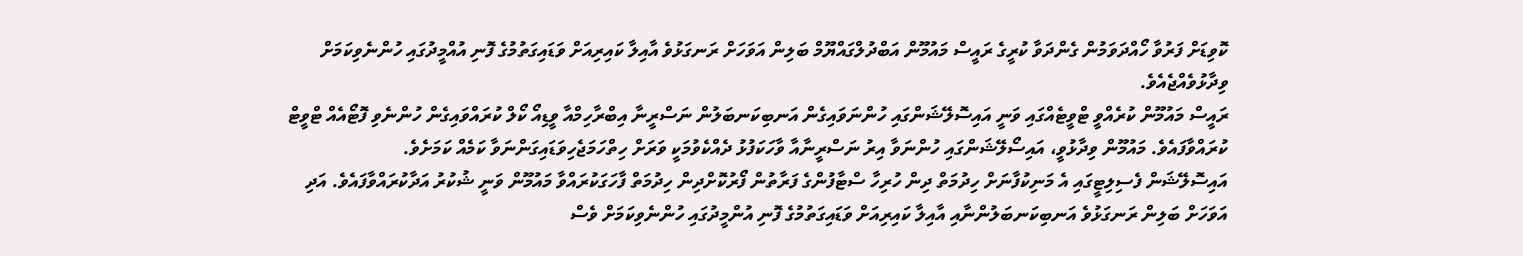ކޮވިޑަށް ފަރުވާ ހޯއްދަވަމުން ގެންދަވާ ކުރީގެ ރައީސް މައުމޫން އަބްދުލްގައްޔޫމް ބަލިން އަވަހަށް ރަނގަޅުވެ އާއިލާ ކައިރިއަށް ވަޑައިގަތުމުގެ ފޮނި އުއްމީދުގައި ހުންނެވިކަމަށް ވިދާޅުވެއްޖެއެވެ.
ރައީސް މައުމޫން ކުރެއްވީ ޓްވީޓެއްގައި ވަނީ އައިސޮލޭޝަންގައި ހުންނަވައިގެން އަނބިކަނބަލުން ނަސްރީނާ އިބްރާހިމްއާ ވީޑިއޯ ކޯލް ކުރައްވައިގެން ހުންނެވި ފޮޓޯއެއް ޓްވީޓް ކުރައްވާފައެވެ. މައުމޫން ވިދާޅުވީ، އައިސޯލޭޝަންގައި ހުންނަވާ އިރު ނަސްރީނާއާ ވާހަކަފުޅު ދެއްކެވުމަކީ ވަރަށް ހިތްހަމަޖެހިވަޑައިގަންނަވާ ކަމެއް ކަމަށެވެ.
އައިސޮލޭޝަން ފެސިލިޓީގައި އެ މަނިކުފާނަށް ހިދުމަތް ދިން ހުރިހާ ސްޓާފުންގެ ފަރާތުން ފޯރުކޮށްދިން ހިދުމަތް ފާހަގަކުރައްވާ މައުމޫން ވަނީ ޝުކުރު އަދާކުރައްވާފައެވެ. އަދި އަވަހަށް ބަލިން ރަނގަޅުވެ އަނބިކަނބަލުންނާއި އާއިލާ ކައިރިއަށް ވަޑައިގަތުމުގެ ފޮނި އުންމީދުގައި ހުންނެވިކަމަށް ވެސް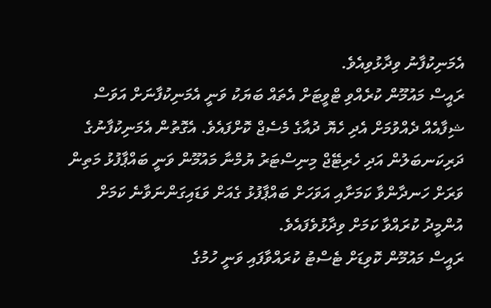އެމަނިކުފާނު ވިދާޅުވިއެވެ.
ރައީސް މައުމޫން ކުރެއްވި ޓްވީޓަށް އެތައް ބަޔަކު ވަނީ އެމަނިކުފާނަށް އަވަސް ޝިފާއެއް ދެއްވުމަށް އެދި ހެޔޮ ދުއާގެ މެސެޖް ކޮށްފައެވެ. އެގޮތުން އެމަނިކުފާނުގެ ދަރިކަނބަލުން އަދި ހެރިޓޭޖް މިނިސްޓަރު ޔުމްނާ މައުމޫން ވަނީ ބައްޕާފުޅު މަތިން ވަރަށް ހަނދާންވާ ކަމަށާއި އަވަހަށް ބައްޕާފުޅު ގެއަށް ވަޑައިގަންނަވާނެ ކަމަށް އުންމީދު ކުރައްވާ ކަމަށް ވިދާޅުވެފައެވެ.
ރައީސް މައުމޫން ކޮވިޑަށް ޓެސްޓު ކުރައްވާފައި ވަނީ ހުމުގެ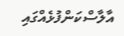އާލާސްކަންފުޅެއްގައި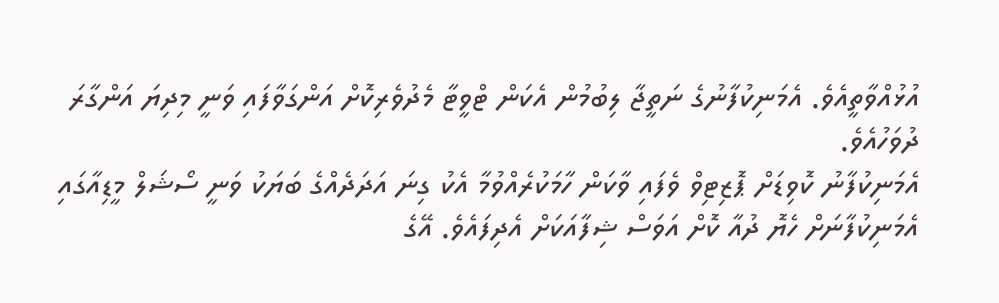އުޅުއްވާތީއެވެ. އެމަނިކުފާނުގެ ނަތީޖާ ލިބުމުން އެކަން ޓްވީޓާ މެދުވެރިކޮށް އަންގަވާފައި ވަނީ މިދިޔަ އަންގާރަ ދުވަހުއެވެ.
އެމަނިކުފާނު ކޮވިޑަށް ޕޮޒިޓިވް ވެފައި ވާކަން ހާމަކުރެއްވުމާ އެކު ގިނަ އަދަދެއްގެ ބަޔަކު ވަނީ ސޯޝަލް މީޑިއާގައި އެމަނިކުފާނަށް ހެޔޮ ދުއާ ކޮށް އަވަސް ޝިފާއަކަށް އެދިފައެވެ. އޭގެ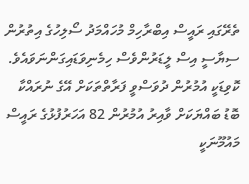ތެރޭގައި ރައީސް އިބްރާހިމް މުހައްމަދު ސޯލިހުގެ އިތުރުން ސިޔާސީ އިސް ލީޑަރުންވެސް ހިމެނިވަޑައިގަންނަވައެވެ.
ކޮވިޑަކީ އުމުރުން ދުވަސްވީ ފަރާތްތަކަށް އޭގެ ނުރައްކާ ބޮޑު ބައްޔަކަށް ވާއިރު އުމުރުން 82 އަހަރުފުޅުގެ ރައީސް މައުމޫނަކީ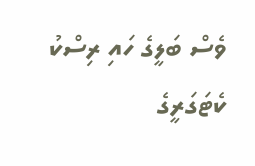ވެސް ބަލީގެ ހައި ރިސްކު ކެޓަގަރީގެ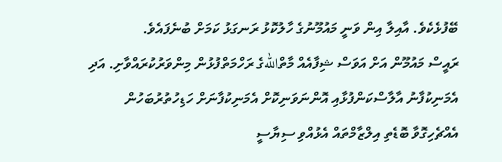ބޭފުޅެކެވެ. އާއިލާ އިން ވަނީ މައުމޫނުގެ ހާލުކޮޅު ރަނގަޅު ކަމަށް ބުނެފައެވެ.
ރައީސް މައުމޫން އަށް އަވަސް ޝިފާއެއް މާތްاللهގެ ރަހްމަތްފުޅުން މިންވަރުކުރައްވާށި. އަދި އެމަނިކުފާނު އާލާސްކަންފުޅާއި އޮންނަވަނިކޮށް އެމަނިކުފާނަށް ހަޑިހުތުރުބަހުން އެއްޗެހިގޮވާ ބޮޑެތި އިލްޒާމްތައް އެޅުއްވި ސިޔާސީ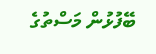ބޭފުޅުން މަސްތުގެ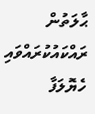ޙާލަތުން ރައްކައުކުރައްވައި ހެޔޮލަފާ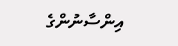އިންސާނުންގެ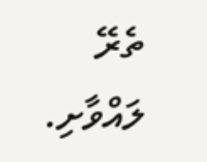ތެރޭ ލައްވާށި.